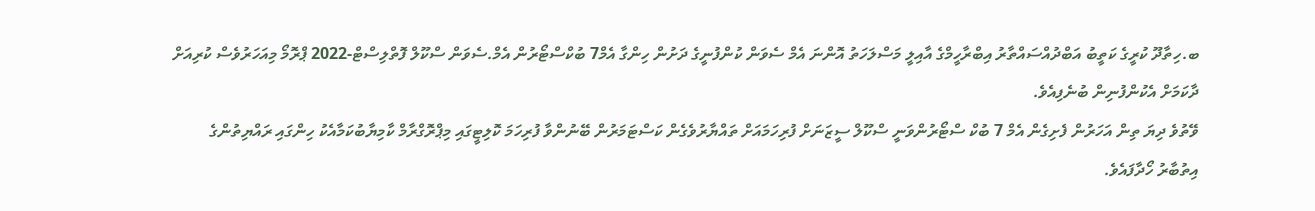ބ.ހިތާދޫ ކުރީގެ ކަތީބު އަބްދުއްސައްތާރު އިބްރާހީމްގެ އާއިލީ މަސްލަހަތު އޮންނަ އެމް ސެވަން ކުންފުނީގެ ދަށުން ހިންގާ އެމް7 ބުކްސްޓޯރުން އެމް.ސެވަން ސްކޫލް ފޮތްލިސްޓް-2022 ޕްރޮމޯ މިއަހަރުވެސް ކުރިއަށް ދާކަމަށް އެކުންފުނިން ބުނެފިއެވެ.
ވޭތުވެ ދިޔަ ތިން އަހަރުން ފެށިގެން އެމް 7 ބުކް ސްޓޯރުންވަނީ ސްކޫލް ސީޒަނަށް ފުރިހަމައަށް ތައްޔާރުވެގެން ކަސްޓަމަރުން ބޭނުންވާ ފުރިހަމަ ކޮލިޓީގައި މިޕްރޮގްރާމް ކާމިޔާބުކަމާއެކު ހިންގައި ރައްޔިތުންގެ އިތުބާރު ހޯދާފައެވެ.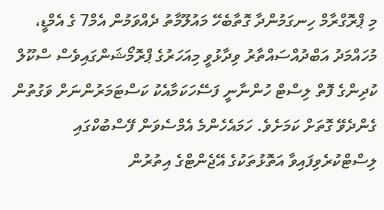މި ޕްރޮގްރާމް ހިނގަމުންދާ ގޮތާބެހޭ މައުލޫމާތު ދެއްވަމުން އެމް7 ގެ އެމްޑީ، މުހައްމަދު އަބްދުއްސައްތާރު ވިދާޅުވީ މިއަހަރުގެ ޕްރޮމޯޝަންގައިވެސް ސްކޫލް ކުދިންގެ ފޮތް ލިސްޓް ހުންނާނީ ފަސޭހަކަމާއެކު ކަސްޓަމަރުންނަށް ވަގުތުން ގެންދެވޭ ގޮތަށް ކަމަށެވެ. ހަމައެހެންމެ އެމްސެވަން ފޭސްބުކްގައި ލިސްޓްކުރެވިފައިވާ އަތޮޅުތަކުގެ އޭޖެންޓްގެ އިތުރުން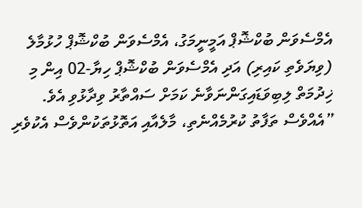އެމްސެވަން ބުކްޝޮޕް އަމީނީމަގު، އެމްސެވަން ބުކްޝޮޕް ހުޅުމާލެ (ވިޔަވެތި ކައިރި) އަދި އެމްސެވަން ބުކްޝޮޕް ހިޔާ-02 އިން މި ޚިދުމަތް ލިބިވަޑައިގަންނަވާނެ ކަމަށް ސައްތާރު ވިދާޅުވި އެވެ.
”އެއްވެސް ތަފާތު ކުރުމެއްނެތި، މާލެއާއި އަތޮޅުތަކުންވެސް އެކުވެރި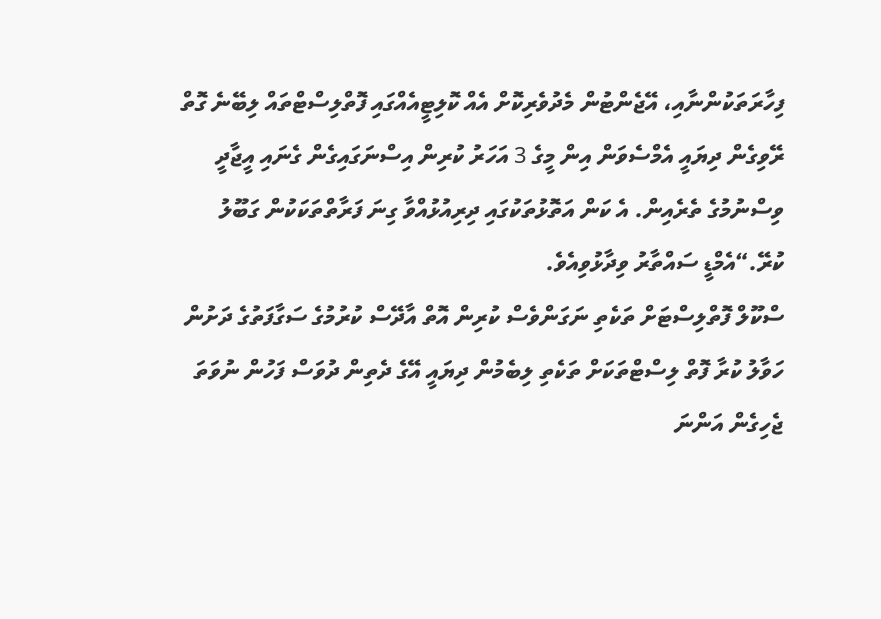ފިހާރަތަކުންނާއި، އޭޖެންޓުން މެދުވެރިކޮށް އެއް ކޮލިޓީއެއްގައި ފޮތްލިސްޓްތައް ލިބޭނެ ގޮތް ރޭވިގެން ދިޔައީ އެމްސެވަން އިން މީގެ 3 އަހަރު ކުރިން އިސްނަގައިގެން ގެނައި އީޖާދީ ވިސްނުމުގެ ތެރެއިން. އެ ކަން އަތޮޅުތަކުގައި ދިރިއުޅުއްވާ ގިނަ ފަރާތްތަކަކުން ގަބޫލު ކުރޭ.“އެމްޑީ ސައްތާރު ވިދާޅުވިއެވެ.
ސްކޫލް ފޮތްލިސްޓަށް ތަކެތި ނަގަންވެސް ކުރިން އޮތް އާދޭސް ކުރުމުގެ ސަގާފަތުގެ ދަށުން ހަވާލު ކުރާ ފޮތް ލިސްޓްތަކަށް ތަކެތި ލިބެމުން ދިޔައީ އޭގެ ދެތިން ދުވަސް ފަހުން ނުވަތަ ޖެހިގެން އަންނަ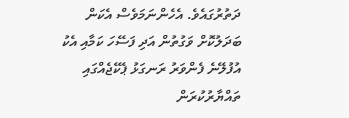ދަތުރުގައެވެ. އެހެންނަމަވެސް އެކަން ބަދަލުކޮށް ވަގުތުން އަދި ފަސޭހަ ކަމާއި އެކު އުފުލޭނެ ފެންވަރު ރަނގަޅު ޕެކޭޖެއްގައި ތައްޔާރުކުރަން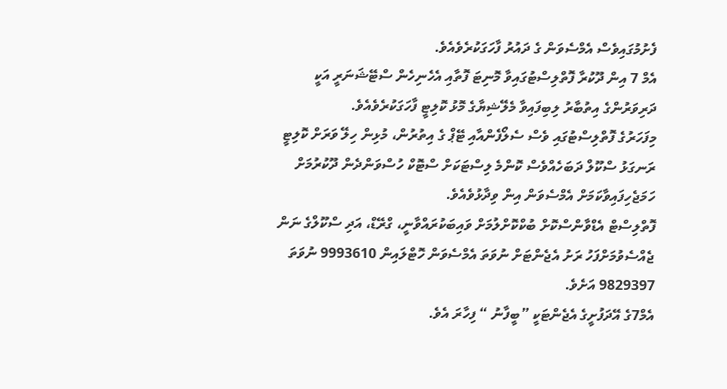ފެށުމުގައިވެސް އެމްސެވަން ގެ ދައުރު ފާހަގަކުރެވެއެވެ.
އެމް 7 އިން ދޫކުރާ ފޮތްލިސްޓުގައިވާ މޮނިޓަ ފޮތާއި އެހެނިހެން ސްޓޭޝަނަރީ އަކީ ދަރިވަރުންގެ އިތުބާރު ލިބިފައިވާ މެލޭޝިޔާގެ މޮޅު ކޮލިޓީ ފާހަގަކުރެވެއެވެ.
މިފަހަރުގެ ފޮތްލިސްޓުގައި ވެސް ސެލޯފެންއާއި ޓޭޕް ގެ އިތުރުން، މުޅިން ހިލޭ ވަރަށް ކޮލިޓީ ރަނގަޅު ސްކޫލް ދަބަހެއްވެސް ކޮންމެ ލިސްޓަކަށް ސްޓޮކް ހުސްވަންދެން ދޫކުރުމަށް ހަމަޖެހިފައިވާކަމަށް އެމްސެވަން އިން ވިދާޅުވެއެވެ.
ފޮތްލިސްޓް އެޑްވާންސްކޮށް ބުކްކޮށްލުމަށް ވައިބަކުރައްވާނީ، ގްރޭޑް، އަދި ސްކޫލްގެ ނަން ޖެއްސެވުމަށްފަހު ރަށު އެޖެންޓަށް ނުވަތަ އެމްސެވަން ހޮޓްލައިން 9993610 ނުވަތަ 9829397 އަށެވެ.
އެމް7ގެ އޭދަފުށީގެ އެޖެންޓަކީ ”ބީފާނު “ ފިހާރަ އެވެ.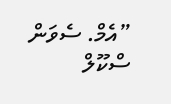”އެމް. ސެވަން ސްކޫލް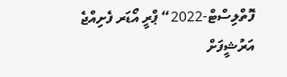ފޮތްލިސްޓް-2022“ ޕްރީ އޯޑަރ ފެށިއްޖެ
އަރުޝީފަށް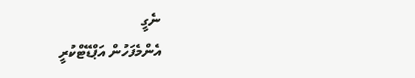ނެގީ
އެންމެފަހުން އަޕްޑޭޓްކުރީ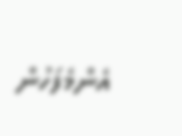އެންމެފަހުން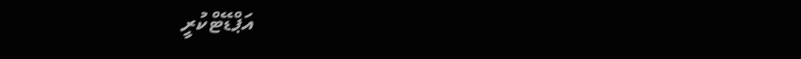އަޕްޑޭޓްކުރީ